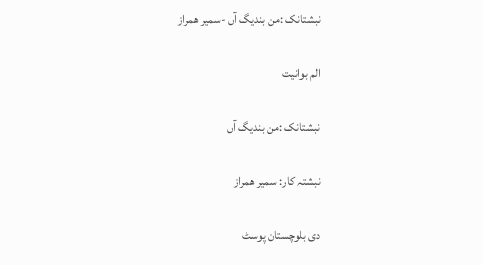نبشتانک :من بندیگ آں -سمیر ھمراز

الم بوانیت

نبشتانک :من بندیگ آں

نبشتہ کار: سمیر ھمراز

دی بلوچستان پوسٹ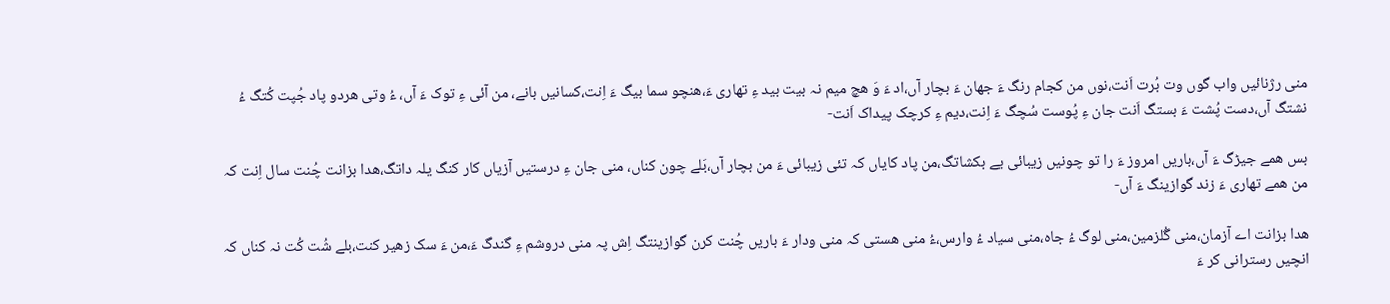منی رژنائیں واب گوں وت بُرت اَنت،نوں من کجام رنگ ءَ جھان ءَ بچار آں،اد ءَ وَ ھچ میم نہ بیت بید ءِ تھاری ءَ،ھنچو سما بیگ ءَ اِنت،کسانیں بانے، من آئی ءِ توک ءَ آں، ءُ وتی ھردو پاد جُپت کُتگ ءُ نشتگ آں،دست پُشت ءَ بستگ اَنت جان ءِ پُوست سُچگ ءَ اِنت،دیم ءِ کرچک پیداک اَنت-

بس ھمے جیڑگ ءَ آں،باریں امروز ءَ را تو چونیں زیبائی یے بکشاتگ،من پاد کایاں کہ تئی زیبائی ءَ من بچار آں،بَلے چون کناں، منی جان ءِ درستیں آزیاں کار کنگ یلہ داتگ،ھدا بزانت چُنت سال اِنت کہ من ھمے تھاری ءَ زند گوازینگ ءَ آں-

ھدا بزانت اے آزمان،منی گُلزمین،منی لوگ ءُ جاہ،منی سیاد ءُ وارس،ءُ منی ھستی کہ منی ودار ءَ باریں چُنت کرن گوازینتگ اِش پہ منی دروشم ءِ گندگ ءَ،من ءَ سک زھیر کنت،بلے شُت کُت نہ کناں کہ انچیں رسترانی کر ءَ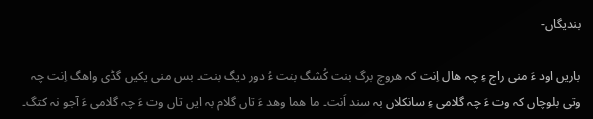بندیگاں-

باریں اود ءَ منی راج ءِ چہ ھال اِنت کہ ھروچ برگ بنت کُشگ بنت ءُ دور دیگ بنت۔ بس منی یکیں گڈی واھگ اِنت چہ وتی بلوچاں کہ وت ءَ چہ گلامی ءِ سانکلاں بہ سند اَنت۔ ما ھما وھد ءَ تاں گلام بہ ایں تاں وت ءَ چہ گلامی ءَ آجو نہ کتگ۔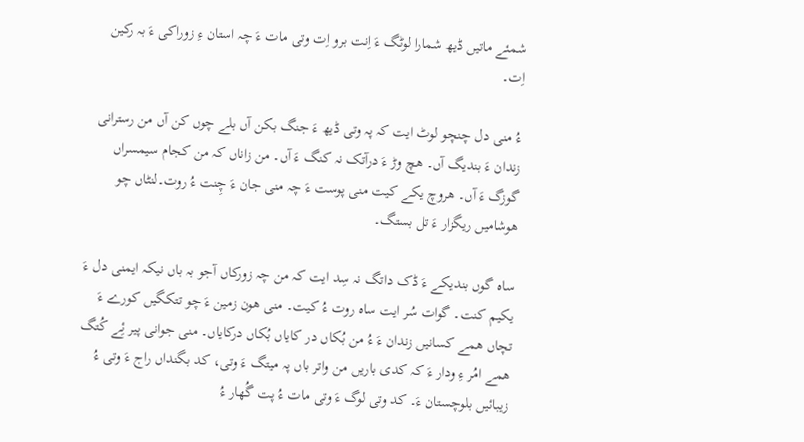شمئے ماتیں ڈیھ شمارا لوٹگ ءَ اِنت برو اِت وتی مات ءَ چہ استان ءِ زوراکی ءَ بہ رکین اِت۔

ءُ منی دل چنچو لوٹ ایت کہ پہ وتی ڈیھ ءَ جنگ بکن آں بلے چوں کن آں من رسترانی زندان ءَ بندیگ آں۔ ھچ وڑ ءَ درآتک نہ کنگ ءَ آں۔ من زاناں کہ من کجام سیمسراں گوزگ ءَ آں۔ ھروچ یکے کیت منی پوست ءَ چہ منی جان ءَ چِنت ءُ روت۔لنٹاں چو ھوشامیں ریگزار ءَ تل بستگ۔

ساہ گوں بندیکے ءَ ڈک داتگ نہ سِد ایت کہ من چہ زورکاں آجو بہ باں نیکہ ایمنی دل ءَ یکیم کنت۔ گوات سُر ایت ساہ روت ءُ کیت۔ منی ھون زمین ءَ چو تتکگیں کورے ءَ تچاں ھمے کسانیں زندان ءَ ءُ من بُکاں در کایاں بُکاں درکایاں۔ منی جوانی پیر ئِے کُتگ ھمے امُر ءِ ودار ءَ کہ کدی باریں من واتر باں پہ میتگ ءَ وتی، کد بگنداں راج ءَ وتی ءُ زیبائیں بلوچستان ءَ۔ کد وتی لوگ ءَ وتی مات ءُ پت گُھار ءُ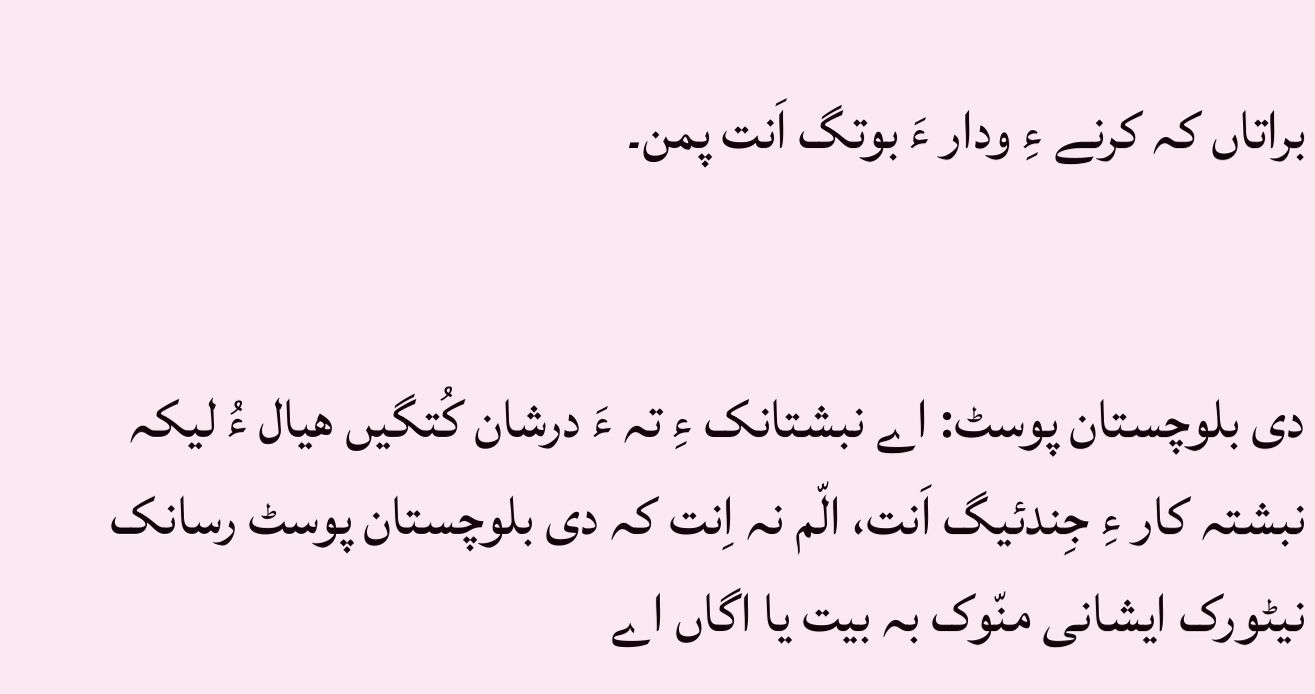براتاں کہ کرنے ءِ ودار ءَ بوتگ اَنت پمن۔


دی بلوچستان پوسٹ: اے نبشتانک ءِ تہ ءَ درشان کُتگیں ھیال ءُ لیکہ نبشتہ کار ءِ جِندئیگ اَنت، الّم نہ اِنت کہ دی بلوچستان پوسٹ رسانک نیٹورک ایشانی منّوک بہ بیت یا اگاں اے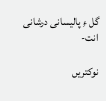گل ءِ پالیسانی درشانی انت-

نوکتریں